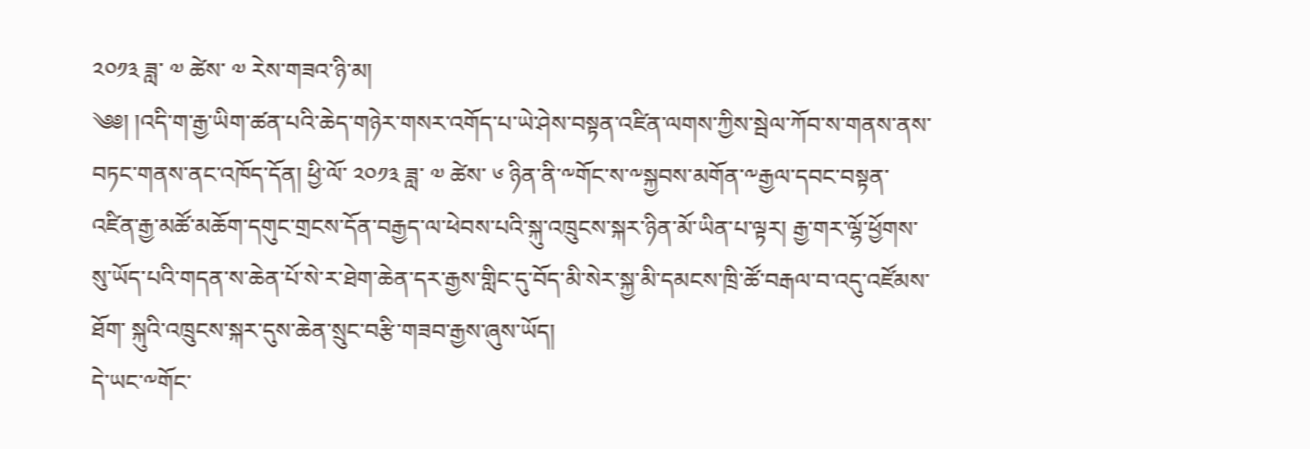༢༠༡༣ ཟླ་ ༧ ཚེས་ ༧ རེས་གཟའ་ཉི་མ།
༄༅། །འདི་ག་རྒྱ་ཡིག་ཚན་པའི་ཆེད་གཉེར་གསར་འགོད་པ་ཡེ་ཤེས་བསྟན་འཛིན་ལགས་ཀྱིས་སྦེལ་ཀོབ་ས་གནས་ནས་བཏང་གནས་ནང་འཁོད་དོན། ཕྱི་ལོ་ ༢༠༡༣ ཟླ་ ༧ ཚེས་ ༦ ཉིན་ནི་༸གོང་ས་༸སྐྱབས་མགོན་༸རྒྱལ་དབང་བསྟན་འཛིན་རྒྱ་མཚོ་མཆོག་དགུང་གྲངས་དོན་བརྒྱད་ལ་ཕེབས་པའི་སྐུ་འཁྲུངས་སྐར་ཉིན་མོ་ཡིན་པ་ལྟར། རྒྱ་གར་ལྷོ་ཕྱོགས་སུ་ཡོད་པའི་གདན་ས་ཆེན་པོ་སེ་ར་ཐེག་ཆེན་དར་རྒྱས་གླིང་དུ་བོད་མི་སེར་སྐྱ་མི་དམངས་ཁྲི་ཚོ་བརྒལ་བ་འདུ་འཛོམས་ཐོག་ སྐུའི་འཁྲུངས་སྐར་དུས་ཆེན་སྲུང་བརྩི་གཟབ་རྒྱས་ཞུས་ཡོད།
དེ་ཡང་༸གོང་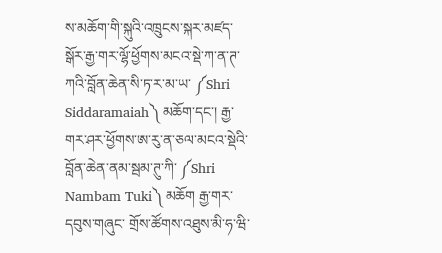ས་མཆོག་གི་སྐུའི་འཁྲུངས་སྐར་མཛད་སྒོར་རྒྱ་གར་ལྷོ་ཕྱོགས་མངའ་སྡེ་ཀ་ན་ཊ་ཀའི་བློན་ཆེན་སི་ཏ་ར་མ་ཡ་ ༼Shri Siddaramaiah༽ མཆོག་དང་། རྒྱ་གར་ཤར་ཕྱོགས་ཨ་རུ་ན་ཅལ་མངའ་སྡེའི་བློན་ཆེན་ནམ་སྦམ་ཊུ་ཀི་ ༼Shri Nambam Tuki༽ མཆོག རྒྱ་གར་དབུས་གཞུང་ གྲོས་ཚོགས་འཐུས་མི་ཧ་ཝི་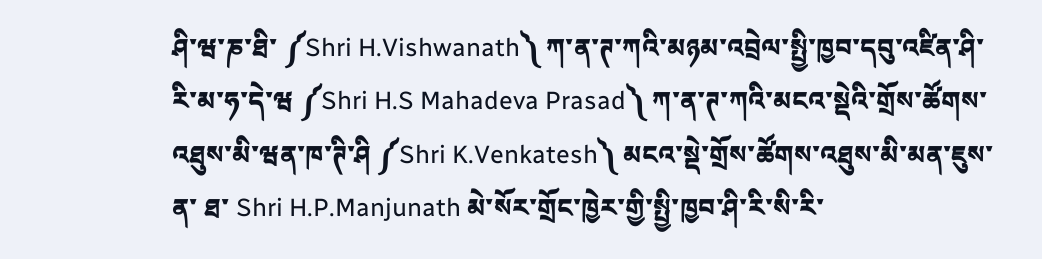ཤི་ཝ་ཎ་ཐི་ ༼Shri H.Vishwanath༽ ཀ་ན་ཊ་ཀའི་མཉམ་འབྲེལ་སྤྱི་ཁྱབ་དབུ་འཛིན་ཤི་རི་མ་ཧ་དེ་ཝ ༼Shri H.S Mahadeva Prasad༽ ཀ་ན་ཊ་ཀའི་མངའ་སྡེའི་གྲོས་ཚོགས་འཐུས་མི་ཝན་ཁ་ཊི་ཤི ༼Shri K.Venkatesh༽ མངའ་སྡེ་གྲོས་ཚོགས་འཐུས་མི་མན་ཇུས་ན་ ཐ་ Shri H.P.Manjunath མེ་སོར་གྲོང་ཁྱེར་གྱི་སྤྱི་ཁྱབ་ཤི་རི་སི་རི་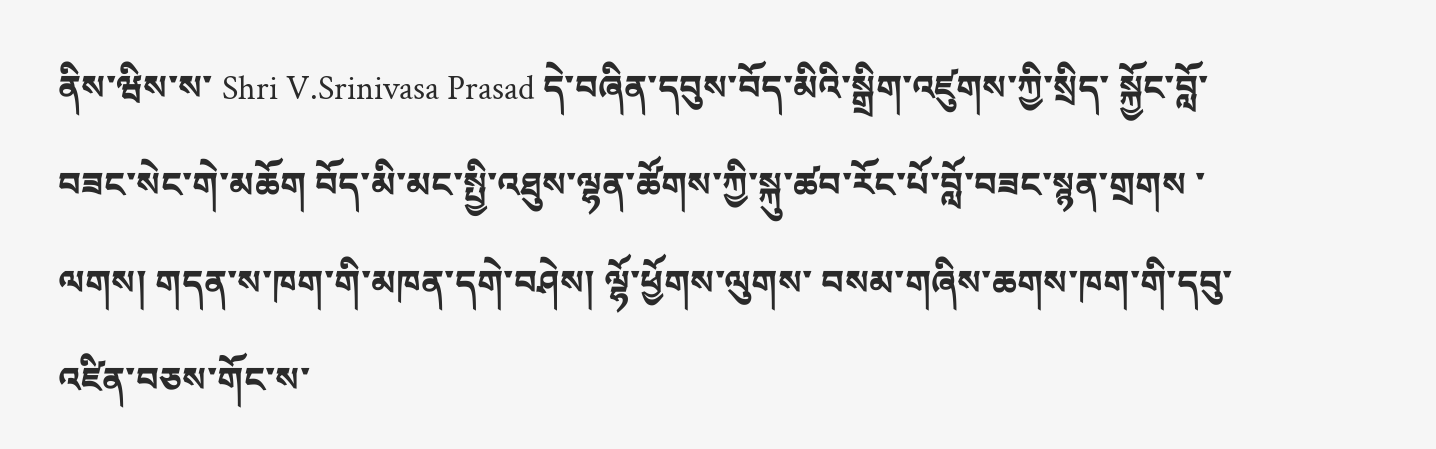ནིས་ཝིས་ས་ Shri V.Srinivasa Prasad དེ་བཞིན་དབུས་བོད་མིའི་སྒྲིག་འཛུགས་ཀྱི་སྲིད་ སྐྱོང་བློ་བཟང་སེང་གེ་མཆོག བོད་མི་མང་སྤྱི་འཐུས་ལྷན་ཚོགས་ཀྱི་སྐུ་ཚབ་རོང་པོ་བློ་བཟང་སྙན་གྲགས ་ལགས། གདན་ས་ཁག་གི་མཁན་དགེ་བཤེས། ལྷོ་ཕྱོགས་ལུགས་ བསམ་གཞིས་ཆགས་ཁག་གི་དབུ་འཛིན་བཅས་གོང་ས་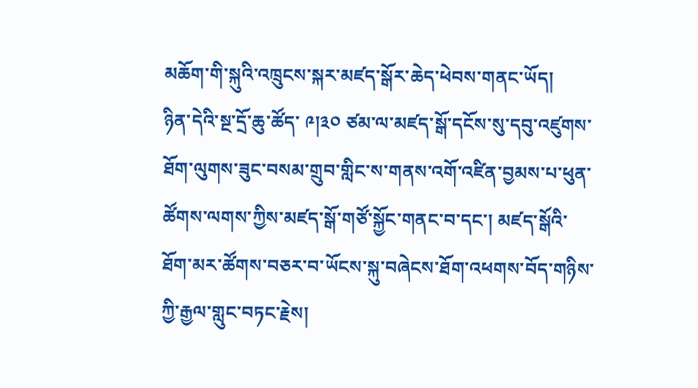མཆོག་གི་སྐུའི་འཁྲུངས་སྐར་མཛད་སྒོར་ཆེད་ཕེབས་གནང་ཡོད།
ཉིན་དེའི་སྔ་དྲོ་ཆུ་ཚོད་ ༩།༣༠ ཙམ་ལ་མཛད་སྒོ་དངོས་སུ་དབུ་འཛུགས་ཐོག་ལུགས་ཟུང་བསམ་གྲུབ་གླིང་ས་གནས་འགོ་འཛིན་བྱམས་པ་ཕུན་ཚོགས་ལགས་ཀྱིས་མཛད་སྒོ་གཙོ་སྐྱོང་གནང་བ་དང་། མཛད་སྒོའི་ཐོག་མར་ཚོགས་བཅར་བ་ཡོངས་སྐུ་བཞེངས་ཐོག་འཕགས་བོད་གཉིས་ཀྱི་རྒྱལ་གླུང་བཏང་རྗེས།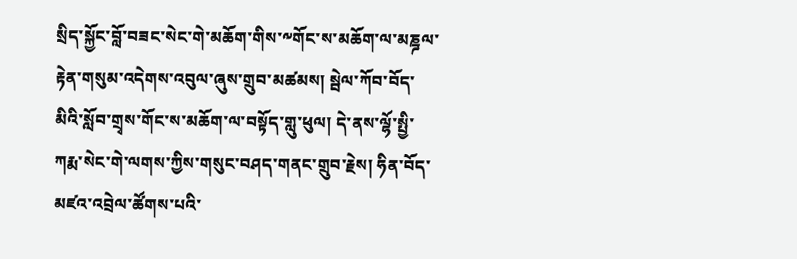སྲིད་སྐྱོང་བློ་བཟང་སེང་གེ་མཆོག་གིས་༸གོང་ས་མཆོག་ལ་མཎྜལ་རྟེན་གསུམ་འདེགས་འབུལ་ཞུས་གྲུབ་མཚམས། སྦེལ་ཀོབ་བོད་མིའི་སློབ་གྲྭས་གོང་ས་མཆོག་ལ་བསྟོད་གླུ་ཕུལ། དེ་ནས་ལྷོ་སྤྱི་ཀརྨ་སེང་གེ་ལགས་ཀྱིས་གསུང་བཤད་གནང་གྲུབ་རྗེས། ཧིན་བོད་མཛའ་འབྲེལ་ཚོགས་པའི་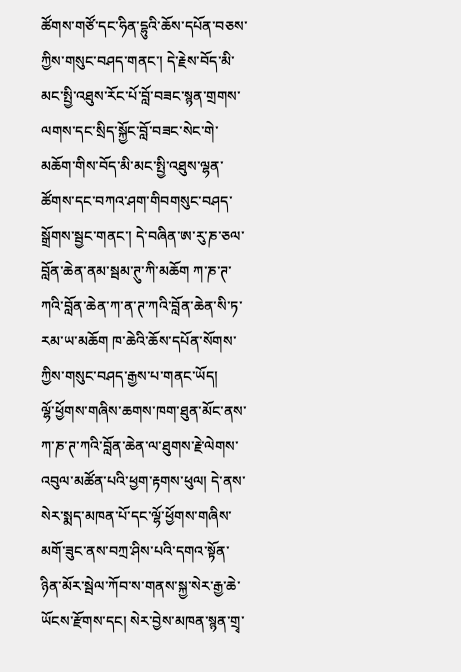ཚོགས་གཙོ་དང་ཧིན་དྷུའི་ཆོས་དཔོན་བཅས་ཀྱིས་གསུང་བཤད་གནང་། དེ་རྗེས་བོད་མི་མང་སྤྱི་འཐུས་རོང་པོ་བློ་བཟང་སྙན་གྲགས་ལགས་དང་སྲིད་སྐྱོང་བློ་བཟང་སེང་གེ་མཆོག་གིས་བོད་མི་མང་སྤྱི་འཐུས་ལྷན་ཚོགས་དང་བཀའ་ཤག་གིབགསུང་བཤད་སྒྲོགས་སྦྱང་གནང་། དེ་བཞིན་ཨ་རུ་ཎ་ཅལ་བློན་ཆེན་ནམ་སྦམ་ཊུ་ཀི་མཆོག ཀ་ཎ་ཊ་ཀའི་བློན་ཆེན་ཀ་ན་ཊ་ཀའི་བློན་ཆེན་སི་ཏ་རམ་ཡ་མཆོག ཁ་ཆེའི་ཆོས་དཔོན་སོགས་ཀྱིས་གསུང་བཤད་རྒྱས་པ་གནང་ཡོད།
ལྷོ་ཕྱོགས་གཞིས་ཆགས་ཁག་ཐུན་མོང་ནས་ཀ་ཎ་ཊ་ཀའི་བློན་ཆེན་ལ་ཐུགས་རྗེ་ལེགས་འབུལ་མཚོན་པའི་ཕྱག་རྟགས་ཕུལ། དེ་ནས་སེར་སྨད་མཁན་པོ་དང་ལྷོ་ཕྱོགས་གཞིས་མགོ་ཟུང་ནས་བཀྲ་ཤིས་པའི་དགའ་སྟོན་ཉིན་མོར་སྦེལ་ཀོབ་ས་གནས་སྐྱ་སེར་རྒྱ་ཆེ་ཡོངས་རྫོགས་དང། སེར་བྱེས་མཁན་སྙན་གྲྭ་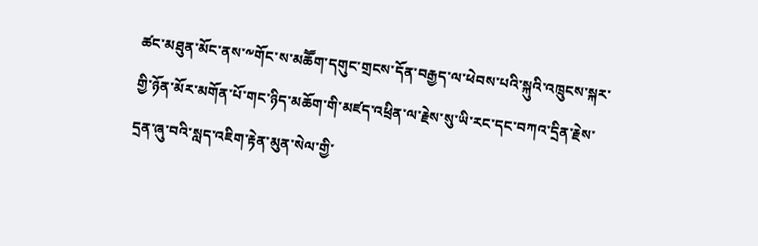ཚང་མཐུན་མོང་ནས་༸གོང་ས་མཆཽག་དགུང་གྲངས་དོན་བརྒྱད་ལ་ཕེབས་པའི་སྐུའི་འཁྲུངས་སྐར་གྱི་ཉོན་མོར་མགོན་པོ་གང་ཉིད་མཆོག་གི་མཛད་འཕྲིན་ལ་རྗེས་སུ་ཡི་རང་དང་བཀའ་དྲིན་རྗེས་དྲན་ཞུ་བའི་སླད་འཇིག་རྟེན་མུན་སེལ་གྱི་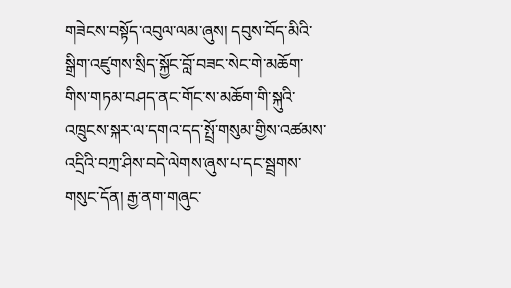གཟེངས་བསྟོད་འབུལ་ལམ་ཞུས། དབུས་བོད་མིའི་སྒྲིག་འཛུགས་སྲིད་སྐྱོང་བློ་བཟང་སེང་གེ་མཆོག་གིས་གཏམ་བཤད་ནང་གོང་ས་མཆོག་གི་སྐུའི་འཁྲུངས་སྐར་ལ་དགའ་དད་སྤྲོ་གསུམ་གྱིས་འཚམས་འདྲིའི་བཀྲ་ཤིས་བདེ་ལེགས་ཞུས་པ་དང་སྦྲགས་གསུང་དོན། རྒྱ་ནག་གཞུང་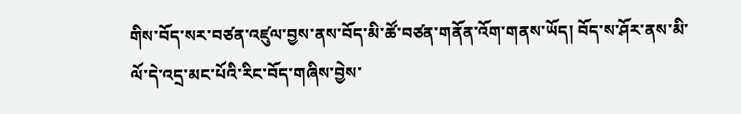གིས་བོད་སར་བཙན་འཛུལ་བྱས་ནས་བོད་མི་ཚོ་བཙན་གནོན་འོག་གནས་ཡོད། བོད་ས་ཤོར་ནས་མི་ལོ་དེ་འདྲ་མང་པོའི་རིང་བོད་གཞིས་བྱེས་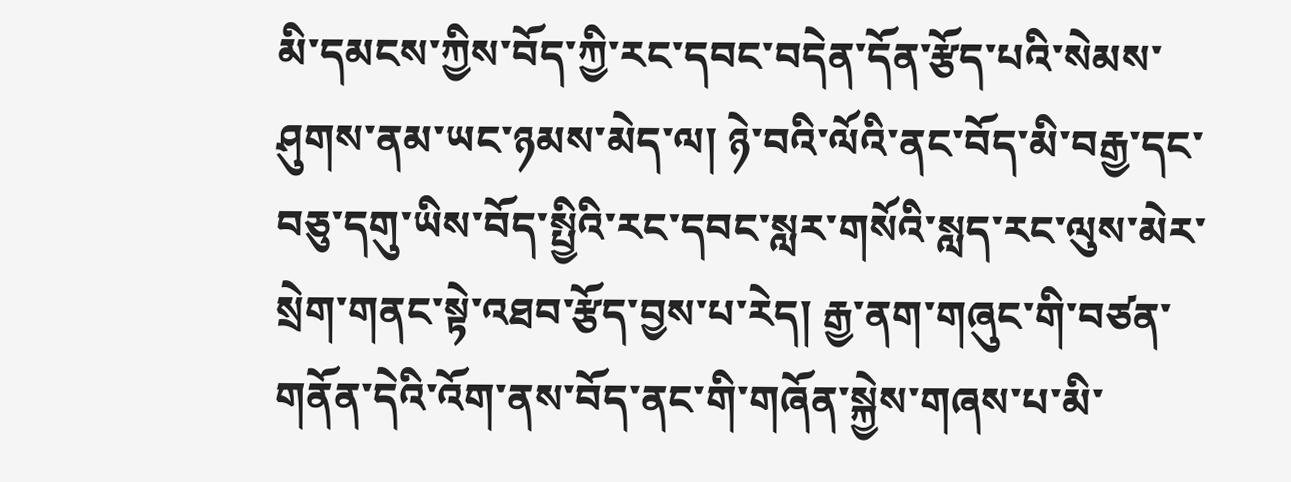མི་དམངས་ཀྱིས་བོད་ཀྱི་རང་དབང་བདེན་དོན་རྩོད་པའི་སེམས་ཤུགས་ནམ་ཡང་ཉམས་མེད་ལ། ཉེ་བའི་ལོའི་ནང་བོད་མི་བརྒྱ་དང་བཅུ་དགུ་ཡིས་བོད་སྤྱིའི་རང་དབང་སླར་གསོའི་སླད་རང་ལུས་མེར་སྲེག་གནང་སྟེ་འཐབ་རྩོད་བྱས་པ་རེད། རྒྱ་ནག་གཞུང་གི་བཙན་གནོན་དེའི་འོག་ནས་བོད་ནང་གི་གཞོན་སྐྱེས་གཞས་པ་མི་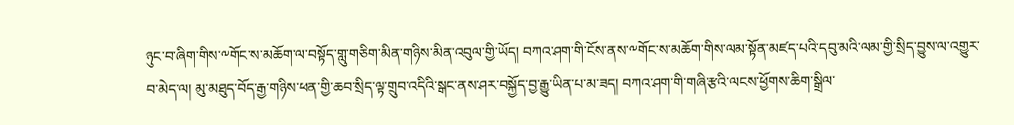ཉུང་བ་ཞིག་གིས་༸གོང་ས་མཆོག་ལ་བསྟོད་གླུ་གཅིག་མིན་གཉིས་མིན་འབུལ་གྱི་ཡོད། བཀའ་ཤག་གི་ངོས་ནས་༸གོང་ས་མཆོག་གིས་ལམ་སྟོན་མཛད་པའི་དབུ་མའི་ལམ་གྱི་སྲིད་བྱུས་ལ་འགྱུར་བ་མེད་ལ། མུ་མཐུད་བོད་རྒྱ་གཉིས་ཕན་གྱི་ཆབ་སྲིད་ལྟ་གྲུབ་འདིའི་སྒང་ནས་ཤར་བསྐྱོད་བྱ་རྒྱུ་ཡིན་པ་མ་ཟད། བཀའ་ཤག་གི་གཞི་རྩའི་ལངས་ཕྱོགས་ཆིག་སྒྲིལ་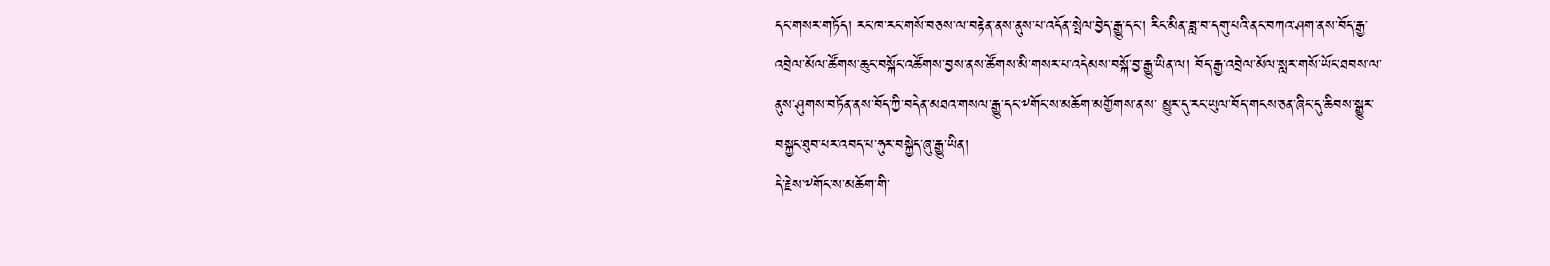དང་གསར་གཏོད། རང་ཁ་རང་གསོ་བཅས་ལ་བརྟེན་ནས་ནུས་པ་འདོན་སྤེལ་བྱེད་རྒྱུ་དང་། རིང་མིན་ཟླ་བ་དགུ་པའི་ནང་བཀའ་ཤག་ནས་བོད་རྒྱ་འབྲེལ་མོལ་ཚོགས་ཆུང་བསྐོང་འཚོགས་བྱས་ནས་ཚོགས་མི་གསར་པ་འདེམས་བསྐོ་བྱ་རྒྱུ་ཡིན་ལ། བོད་རྒྱ་འབྲེལ་མོལ་སླར་གསོ་ཡོང་ཐབས་ལ་ནུས་ཤུགས་བཏོན་ནས་བོད་ཀྱི་བདེན་མཐའ་གསལ་རྒྱུ་དང་༸གོང་ས་མཆོག་མགྱོགས་ནས་ མྱུར་དུ་རང་ཡུལ་བོད་གངས་ཅན་ཞིང་དུ་ཆིབས་སྒྱུར་བསྐྱང་ཐུབ་པར་འབད་པ་ཧུར་བསྐྱེད་ཞུ་རྒྱུ་ཡིན།
དེ་རྗེས་༸གོང་ས་མཆོག་གི་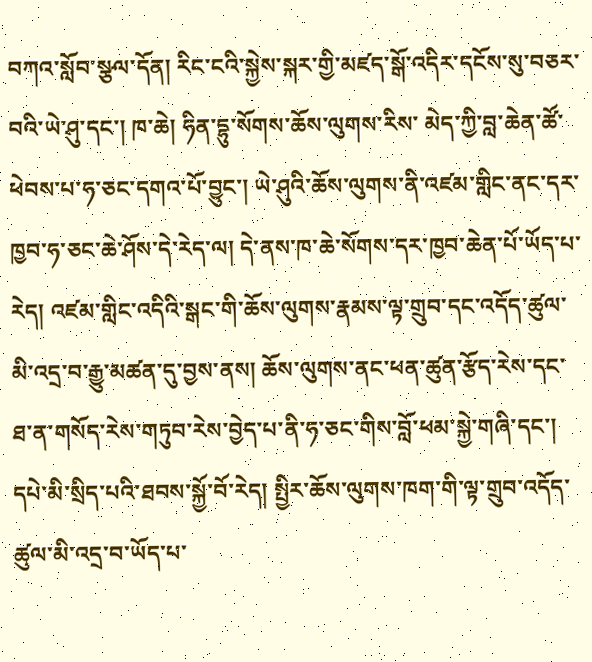བཀའ་སློབ་སྩལ་དོན། རིང་ངའི་སྐྱེས་སྐར་གྱི་མཛད་སྒོ་འདིར་དངོས་སུ་བཅར་བའི་ཡེ་ཤུ་དང་། ཁ་ཆེ། ཧིན་དྷུ་སོགས་ཆོས་ལུགས་རིས་ མེད་ཀྱི་བླ་ཆེན་ཚོ་ཕེབས་པ་ཧ་ཅང་དགའ་པོ་བྱུང་། ཡེ་ཤུའི་ཆོས་ལུགས་ནི་འཛམ་གླིང་ནང་དར་ཁྱབ་ཧ་ཅང་ཆེ་ཤོས་དེ་རེད་ལ། དེ་ནས་ཁ་ཆེ་སོགས་དར་ཁྱབ་ཆེན་པོ་ཡོད་པ་རེད། འཛམ་གླིང་འདིའི་སྒང་གི་ཆོས་ལུགས་རྣམས་ལྟ་གྲུབ་དང་འདོད་ཚུལ་མི་འདྲ་བ་རྒྱུ་མཚན་དུ་བྱས་ནས། ཆོས་ལུགས་ནང་ཕན་ཚུན་རྩོད་རེས་དང་ཐ་ན་གསོད་རེས་གཏུབ་རེས་བྱེད་པ་ནི་ཧ་ཅང་གིས་བློ་ཕམ་སྐྱེ་གཞི་དང་། དཔེ་མི་སྲིད་པའི་ཐབས་སྐྱོ་བོ་རེད། སྤྱིར་ཆོས་ལུགས་ཁག་གི་ལྟ་གྲུབ་འདོད་ཚུལ་མི་འདྲ་བ་ཡོད་པ་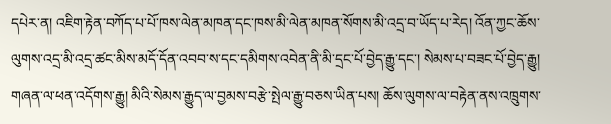དཔེར་ན། འཇིག་རྟེན་བཀོད་པ་པོ་ཁས་ལེན་མཁན་དང་ཁས་མི་ལེན་མཁན་སོགས་མི་འདྲ་བ་ཡོད་པ་རེད། འོན་ཀྱང་ཆོས་ལུགས་འདྲ་མི་འདྲ་ཚང་མིས་མདོ་དོན་འབབ་ས་དང་དམིགས་འབེན་ནི་མི་དྲང་པོ་བྱེད་རྒྱུ་དང་། སེམས་པ་བཟང་པོ་བྱེད་རྒྱུ། གཞན་ལ་ཕན་འདོགས་རྒྱུ། མིའི་སེམས་རྒྱུད་ལ་བྱམས་བརྩེ་སྤེལ་རྒྱུ་བཅས་ཡིན་པས། ཆོས་ལུགས་ལ་བརྟེན་ནས་འཁྲུགས་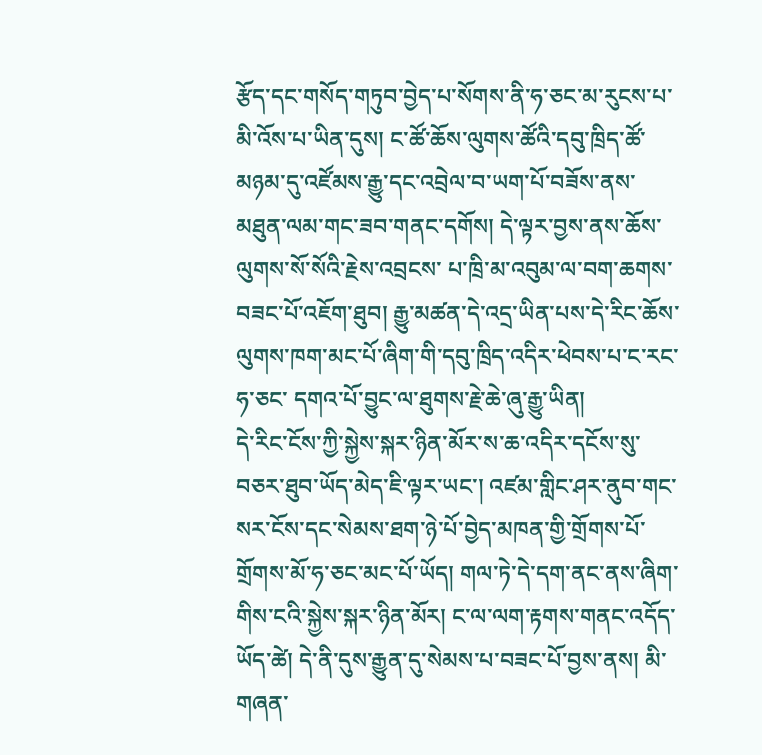རྩོད་དང་གསོད་གཏུབ་བྱེད་པ་སོགས་ནི་ཧ་ཅང་མ་རུངས་པ་མི་འོས་པ་ཡིན་དུས། ང་ཚོ་ཆོས་ལུགས་ཚོའི་དབུ་ཁྲིད་ཚོ་མཉམ་དུ་འཛོམས་རྒྱུ་དང་འབྲེལ་བ་ཡག་པོ་བཟོས་ནས་མཐུན་ལམ་གང་ཟབ་གནང་དགོས། དེ་ལྟར་བྱས་ནས་ཆོས་ལུགས་སོ་སོའི་རྗེས་འབྲངས་ པ་ཁྲི་མ་འབུམ་ལ་བག་ཆགས་བཟང་པོ་འཇོག་ཐུབ། རྒྱུ་མཚན་དེ་འདྲ་ཡིན་པས་དེ་རིང་ཆོས་ལུགས་ཁག་མང་པོ་ཞིག་གི་དབུ་ཁྲིད་འདིར་ཕེབས་པ་ང་རང་ཧ་ཅང་ དགའ་པོ་བྱུང་ལ་ཐུགས་རྗེ་ཆེ་ཞུ་རྒྱུ་ཡིན།
དེ་རིང་ངོས་ཀྱི་སྐྱེས་སྐར་ཉིན་མོར་ས་ཆ་འདིར་དངོས་སུ་བཅར་ཐུབ་ཡོད་མེད་ཇི་ལྟར་ཡང་། འཛམ་གླིང་ཤར་ནུབ་གང་སར་ངོས་དང་སེམས་ཐག་ཉེ་པོ་བྱེད་མཁན་གྱི་གྲོགས་པོ་གྲོགས་མོ་ཧ་ཅང་མང་པོ་ཡོད། གལ་ཏེ་དེ་དག་ནང་ནས་ཞིག་གིས་ངའི་སྐྱེས་སྐར་ཉིན་མོར། ང་ལ་ལག་རྟགས་གནང་འདོད་ཡོད་ཚེ། དེ་ནི་དུས་རྒྱུན་དུ་སེམས་པ་བཟང་པོ་བྱས་ནས། མི་གཞན་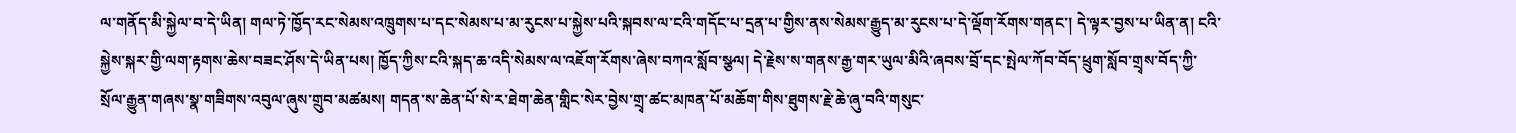ལ་གནོད་མི་སྐྱེལ་བ་དེ་ཡིན། གལ་ཏེ་ཁྱོད་རང་སེམས་འཁྲུགས་པ་དང་སེམས་པ་མ་རུངས་པ་སྐྱེས་པའི་སྐབས་ལ་ངའི་གདོང་པ་དྲན་པ་གྱིས་ནས་སེམས་རྒྱུད་མ་རུངས་པ་དེ་ལྡོག་རོགས་གནང་། དེ་ལྟར་བྱས་པ་ཡིན་ན། ངའི་སྐྱེས་སྐར་གྱི་ལག་རྟགས་ཆེས་བཟང་ཤོས་དེ་ཡིན་པས། ཁྱོད་ཀྱིས་ངའི་སྐད་ཆ་འདི་སེམས་ལ་འཇོག་རོགས་ཞེས་བཀའ་སློབ་སྩལ། དེ་རྗེས་ས་གནས་རྒྱ་གར་ཡུལ་མིའི་ཞབས་བྲོ་དང་སྤེལ་ཀོབ་བོད་ཕྲུག་སློབ་གྲྭས་བོད་ཀྱི་སྲོལ་རྒྱུན་གཞས་སྣ་གཟིགས་འབུལ་ཞུས་གྲུབ་མཚམས། གདན་ས་ཆེན་པོ་སེ་ར་ཐེག་ཆེན་གླིང་སེར་བྱེས་གྲྭ་ཚང་མཁན་པོ་མཆོག་གིས་ཐུགས་རྗེ་ཆེ་ཞུ་བའི་གསུང་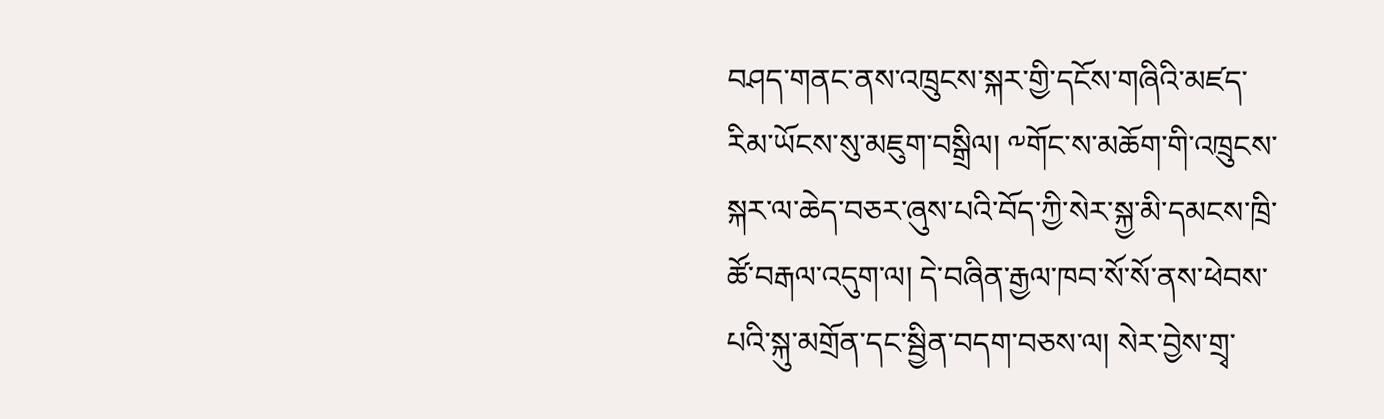བཤད་གནང་ནས་འཁྲུངས་སྐར་གྱི་དངོས་གཞིའི་མཛད་རིམ་ཡོངས་སུ་མཇུག་བསྒྲིལ། ༸གོང་ས་མཆོག་གི་འཁྲུངས་སྐར་ལ་ཆེད་བཅར་ཞུས་པའི་བོད་ཀྱི་སེར་སྐྱ་མི་དམངས་ཁྲི་ཚོ་བརྒལ་འདུག་ལ། དེ་བཞིན་རྒྱལ་ཁབ་སོ་སོ་ནས་ཕེབས་པའི་སྐུ་མགྲོན་དང་སྦྱིན་བདག་བཅས་ལ། སེར་བྱེས་གྲྭ་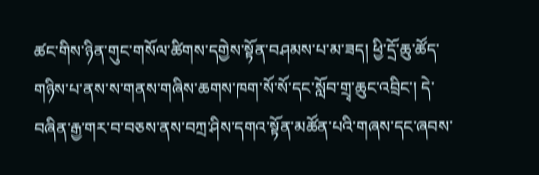ཚང་གིས་ཉིན་གུང་གསོལ་ཚིགས་དགྱེས་སྟོན་བཤམས་པ་མ་ཟད། ཕྱི་དྲོ་ཆུ་ཚོད་གཉིས་པ་ནས་ས་གནས་གཞིས་ཆགས་ཁག་སོ་སོ་དང་སློབ་གྲྭ་ཆུང་འབྲིང་། དེ་བཞིན་རྒྱ་གར་བ་བཅས་ནས་བཀྲ་ཤིས་དགའ་སྟོན་མཚོན་པའི་གཞས་དང་ཞབས་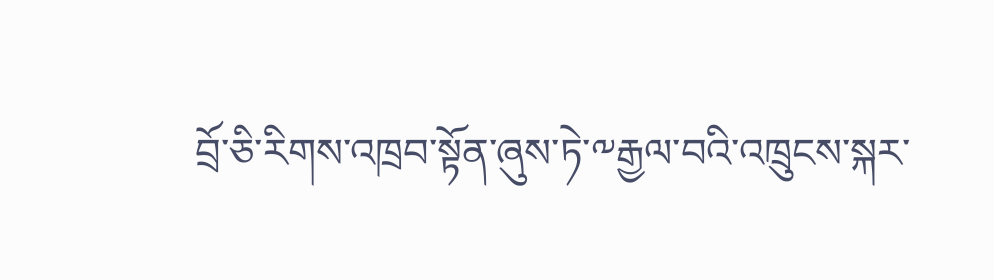བྲོ་ཅི་རིགས་འཁྲབ་སྟོན་ཞུས་ཏེ་༸རྒྱལ་བའི་འཁྲུངས་སྐར་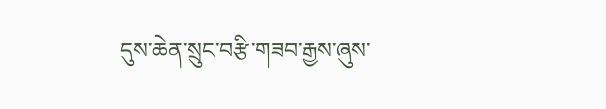དུས་ཆེན་སྲུང་བརྩི་གཟབ་རྒྱས་ཞུས་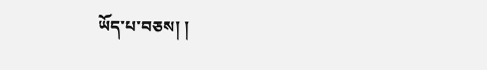ཡོད་པ་བཅས། །